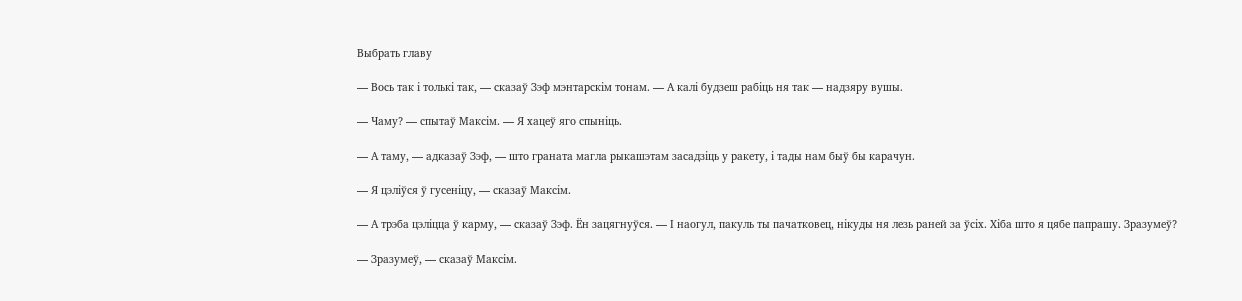Выбрать главу

— Вось так і толькі так, — сказаў Зэф мэнтарскім тонам. — А калі будзеш рабіць ня так — надзяру вушы.

— Чаму? — спытаў Максім. — Я хацеў яго спыніць.

— А таму, — адказаў Зэф, — што граната магла рыкашэтам засадзіць у ракету, і тады нам быў бы карачун.

— Я цэліўся ў гусеніцу, — сказаў Максім.

— А трэба цэліцца ў карму, — сказаў Зэф. Ён зацягнуўся. — І наогул, пакуль ты пачатковец, нікуды ня лезь раней за ўсіх. Хіба што я цябе папрашу. Зразумеў?

— Зразумеў, — сказаў Максім.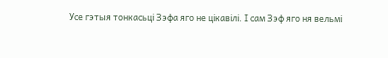Усе гэтыя тонкасьці Зэфа яго не цікавілі. І сам Зэф яго ня вельмі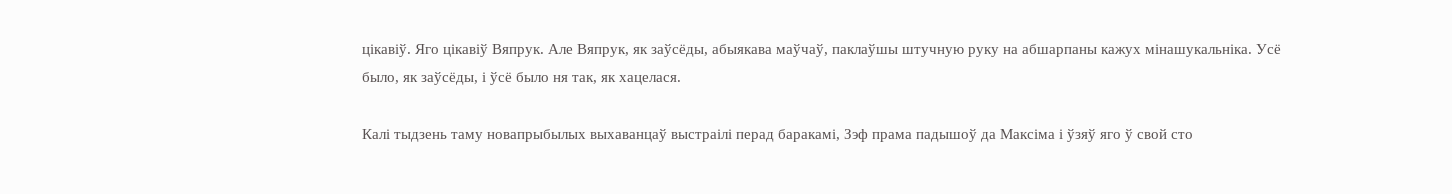цікавіў. Яго цікавіў Вяпрук. Але Вяпрук, як заўсёды, абыякава маўчаў, паклаўшы штучную руку на абшарпаны кажух мінашукальніка. Усё было, як заўсёды, і ўсё было ня так, як хацелася.

Калі тыдзень таму новапрыбылых выхаванцаў выстраілі перад баракамі, Зэф прама падышоў да Максіма і ўзяў яго ў свой сто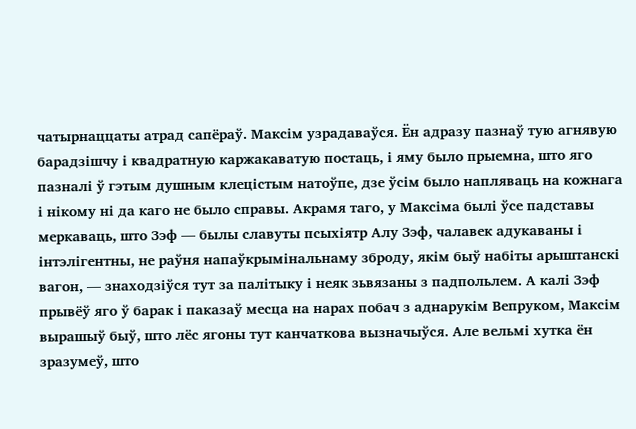чатырнаццаты атрад сапёраў. Максім узрадаваўся. Ён адразу пазнаў тую агнявую барадзішчу і квадратную каржакаватую постаць, і яму было прыемна, што яго пазналі ў гэтым душным клецістым натоўпе, дзе ўсім было напляваць на кожнага і нікому ні да каго не было справы. Акрамя таго, у Максіма былі ўсе падставы меркаваць, што Зэф — былы славуты псыхіятр Алу Зэф, чалавек адукаваны і інтэлігентны, не раўня напаўкрымінальнаму зброду, якім быў набіты арыштанскі вагон, — знаходзіўся тут за палітыку і неяк зьвязаны з падпольлем. А калі Зэф прывёў яго ў барак і паказаў месца на нарах побач з аднарукім Вепруком, Максім вырашыў быў, што лёс ягоны тут канчаткова вызначыўся. Але вельмі хутка ён зразумеў, што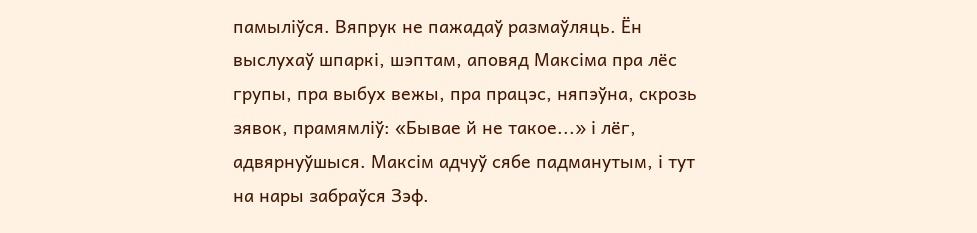памыліўся. Вяпрук не пажадаў размаўляць. Ён выслухаў шпаркі, шэптам, аповяд Максіма пра лёс групы, пра выбух вежы, пра працэс, няпэўна, скрозь зявок, прамямліў: «Бывае й не такое...» і лёг, адвярнуўшыся. Максім адчуў сябе падманутым, і тут на нары забраўся Зэф.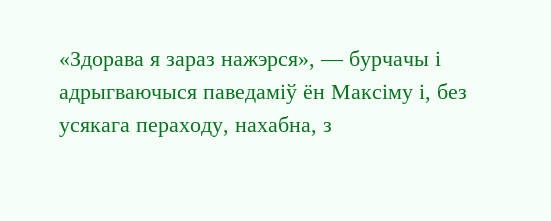«Здорава я зараз нажэрся», — бурчачы і адрыгваючыся паведаміў ён Максіму і, без усякага пераходу, нахабна, з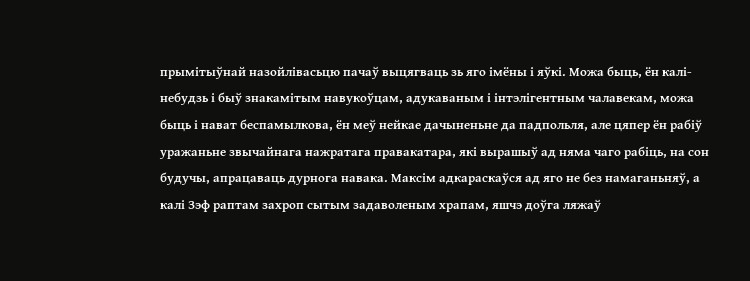прымітыўнай назойлівасьцю пачаў выцягваць зь яго імёны і яўкі. Можа быць, ён калі-небудзь і быў знакамітым навукоўцам, адукаваным і інтэлігентным чалавекам, можа быць і нават беспамылкова, ён меў нейкае дачыненьне да падпольля, але цяпер ён рабіў уражаньне звычайнага нажратага правакатара, які вырашыў ад няма чаго рабіць, на сон будучы, апрацаваць дурнога навака. Максім адкараскаўся ад яго не без намаганьняў, а калі Зэф раптам захроп сытым задаволеным храпам, яшчэ доўга ляжаў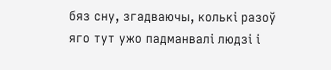бяз сну, згадваючы, колькі разоў яго тут ужо падманвалі людзі і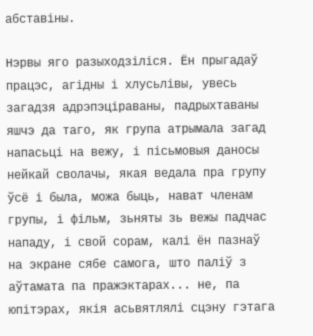абставіны.

Нэрвы яго разыходзіліся. Ён прыгадаў працэс, агідны і хлусьлівы, увесь загадзя адрэпэціраваны, падрыхтаваны яшчэ да таго, як група атрымала загад напасьці на вежу, і пісьмовыя даносы нейкай сволачы, якая ведала пра групу ўсё і была, можа быць, нават членам групы, і фільм, зьняты зь вежы падчас нападу, і свой сорам, калі ён пазнаў на экране сябе самога, што паліў з аўтамата па пражэктарах... не, па юпітэрах, якія асьвятлялі сцэну гэтага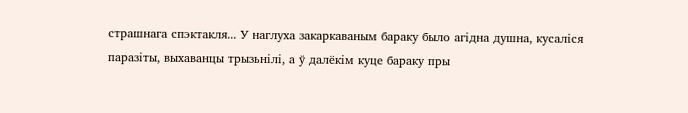страшнага спэктакля... У наглуха закаркаваным бараку было агідна душна, кусаліся паразіты, выхаванцы трызьнілі, а ў далёкім куце бараку пры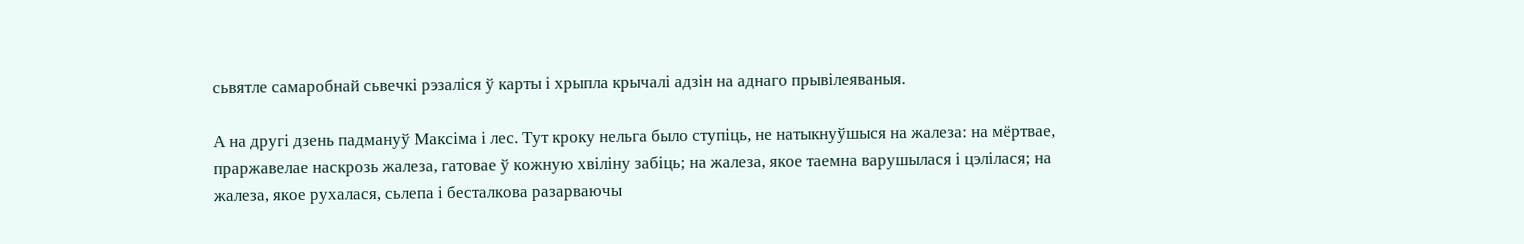сьвятле самаробнай сьвечкі рэзаліся ў карты і хрыпла крычалі адзін на аднаго прывілеяваныя.

А на другі дзень падмануў Максіма і лес. Тут кроку нельга было ступіць, не натыкнуўшыся на жалеза: на мёртвае, праржавелае наскрозь жалеза, гатовае ў кожную хвіліну забіць; на жалеза, якое таемна варушылася і цэлілася; на жалеза, якое рухалася, сьлепа і бесталкова разарваючы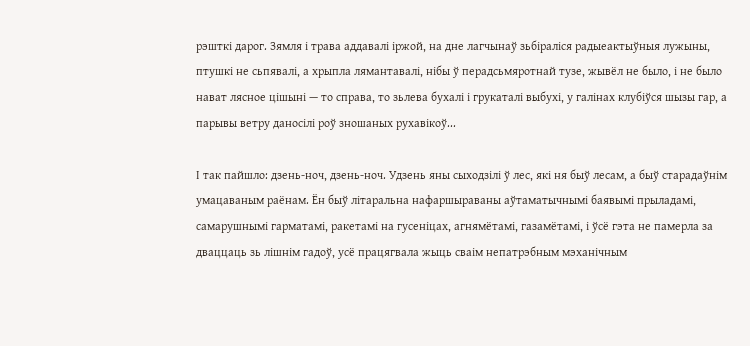рэшткі дарог. Зямля і трава аддавалі іржой, на дне лагчынаў зьбіраліся радыеактыўныя лужыны, птушкі не сьпявалі, а хрыпла лямантавалі, нібы ў перадсьмяротнай тузе, жывёл не было, і не было нават лясное цішыні — то справа, то зьлева бухалі і грукаталі выбухі, у галінах клубіўся шызы гар, а парывы ветру даносілі роў зношаных рухавікоў...

І так пайшло: дзень-ноч, дзень-ноч. Удзень яны сыходзілі ў лес, які ня быў лесам, а быў старадаўнім умацаваным раёнам. Ён быў літаральна нафаршыраваны аўтаматычнымі баявымі прыладамі, самарушнымі гарматамі, ракетамі на гусеніцах, агнямётамі, газамётамі, і ўсё гэта не памерла за дваццаць зь лішнім гадоў, усё працягвала жыць сваім непатрэбным мэханічным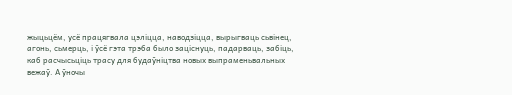жыцьцём, усё працягвала цэліцца, наводзіцца, вырыгваць сьвінец, агонь, сьмерць, і ўсё гэта трэба было заціснуць, падарваць, забіць, каб расчысьціць трасу для будаўніцтва новых выпраменьвальных вежаў. А ўночы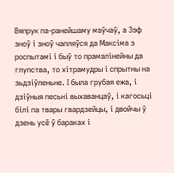Вяпрук па-ранейшаму маўчаў, а Зэф зноў і зноў чапляўся да Максіма з роспытамі і быў то прамалінейны да глупства, то хітрамудры і спрытны на зьдзіўленьне. І была грубая ежа, і дзіўныя песьні выхаванцаў, і кагосьці білі па твары гвардзейцы, і двойчы ў дзень усё ў бараках і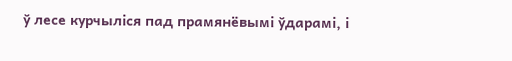ў лесе курчыліся пад прамянёвымі ўдарамі, і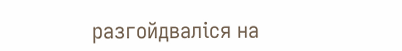разгойдваліся на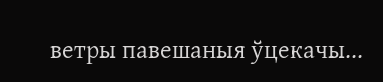ветры павешаныя ўцекачы...